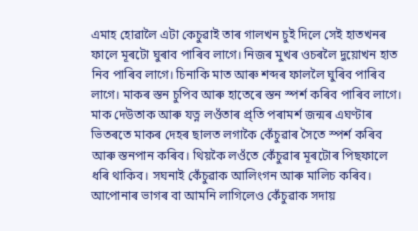এমাহ হোৱালৈ এটা কেচুৱাই তাৰ গালখন চুই দিলে সেই হাতখনৰ ফালে মূৰটো ঘুৰাব পাৰিব লাগে। নিজৰ মুখৰ ওচৰলৈ দুয়োখন হাত নিব পাৰিব লাগে। চিনাকি মাত আৰু শব্দৰ ফাললৈ ঘুৰিব পাৰিব লাগে। মাকৰ স্তন চুপিব আৰু হাতেৰে স্তন স্পৰ্শ কৰিব পাৰিব লাগে। মাক দেউতাক আৰু যত্ন লওঁতাৰ প্ৰ্তি পৰামৰ্শ জন্মৰ এঘণ্টাৰ ভিতৰতে মাকৰ দেহৰ ছালত লগাকৈ কেঁচুৱাৰ সৈতে স্পৰ্শ কৰিব আৰু স্তনপান কৰিব। থিয়কৈ লওঁতে কেঁচুৱাৰ মূৰটোৰ পিছফালে ধৰি থাকিব। সঘনাই কেঁচুৱাক আলিংগন আৰু মালিচ কৰিব। আপোনাৰ ভাগৰ বা আমনি লাগিলেও কেঁচুৱাক সদায়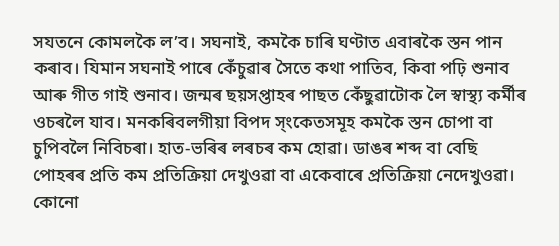সযতনে কোমলকৈ ল’ব। সঘনাই, কমকৈ চাৰি ঘণ্টাত এবাৰকৈ স্তন পান কৰাব। যিমান সঘনাই পাৰে কেঁচুৱাৰ সৈতে কথা পাতিব, কিবা পঢ়ি শুনাব আৰু গীত গাই শুনাব। জন্মৰ ছয়সপ্তাহৰ পাছত কেঁছুৱাটোক লৈ স্বাস্থ্য কৰ্মীৰ ওচৰলৈ যাব। মনকৰিবলগীয়া বিপদ স্ংকেতসমূহ কমকৈ স্তন চোপা বা চুপিবলৈ নিবিচৰা। হাত-ভৰিৰ লৰচৰ কম হোৱা। ডাঙৰ শব্দ বা বেছি পোহৰৰ প্ৰতি কম প্ৰতিক্ৰিয়া দেখুওৱা বা একেবাৰে প্ৰতিক্ৰিয়া নেদেখুওৱা। কোনো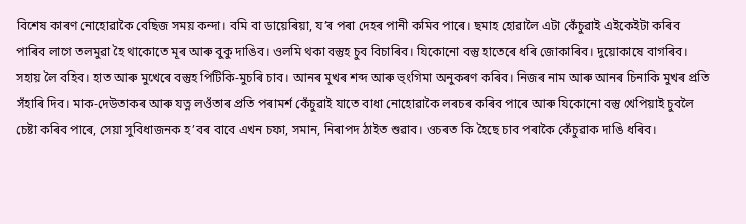বিশেষ কাৰণ নোহোৱাকৈ বেছিজ সময় কন্দা। বমি বা ডায়েৰিয়া, য’ৰ পৰা দেহৰ পানী কমিব পাৰে। ছমাহ হোৱালৈ এটা কেঁচুৱাই এইকেইটা কৰিব পাৰিব লাগে তলমুৱা হৈ থাকোতে মূৰ আৰু বুকু দাঙিব। ওলমি থকা বস্তুহ চুব বিচাৰিব। যিকোনো বস্তু হাতেৰে ধৰি জোকাৰিব। দুয়োকাষে বাগৰিব। সহায় লৈ বহিব। হাত আৰু মুখেৰে বস্তুহ পিটিকি-মুচৰি চাব। আনৰ মুখৰ শব্দ আৰু ভ্ংগিমা অনুকৰণ কৰিব। নিজৰ নাম আৰু আনৰ চিনাকি মুখৰ প্ৰতি সঁহাৰি দিব। মাক-দেউতাকৰ আৰু যত্ন লওঁতাৰ প্ৰতি পৰামৰ্শ কেঁচুৱাই যাতে বাধা নোহোৱাকৈ লৰচৰ কৰিব পাৰে আৰু যিকোনো বস্তু খেপিয়াই চুবলৈ চেষ্টা কৰিব পাৰে, সেয়া সুবিধাজনক হ’বৰ বাবে এখন চফা, সমান, নিৰাপদ ঠাইত শুৱাব। ওচৰত কি হৈছে চাব পৰাকৈ কেঁচুৱাক দাঙি ধৰিব।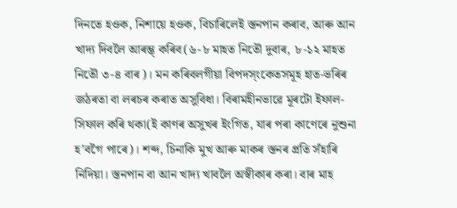দিনতে হওক, নিশায়ে হওক, বিচাৰিলেই স্তনপান কৰাব, আৰু আন খাদ্য দিবলৈ আৰম্ভ্ কৰিব(৬-৮ মাহত নিতৌ দুবাৰ, ৮-১২ মাহত নিতৌ ৩-৪ বাৰ)। মন কৰিবলগীয়া বিপদস্ংকেতসমূহ হাত-ভৰিৰ জঠৰতা বা লৰচৰ কৰাত অসুবিধা। বিৰামহীনভাৱে মূৰটো ইফাল-সিফাল কৰি থকা(ই কাণৰ অসুখৰ ইংগিত, যাৰ পৰা কাণেৰে নুশুনা হ’বগৈ পাৰে)। শব্দ, চিনাকি মুখ আৰু মাকৰ স্তনৰ প্ৰতি সঁহাৰি নিদিয়া। স্তনপান বা আন খাদ্য খাবলৈ অস্বীকাৰ কৰা। বাৰ মাহ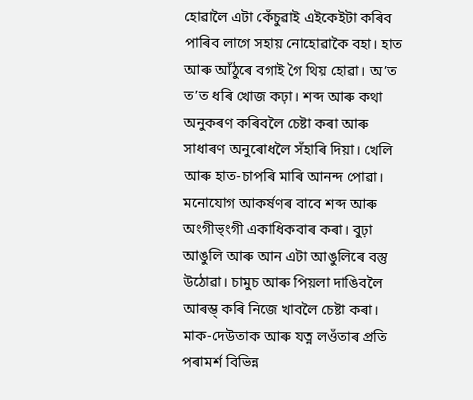হোৱালৈ এটা কেঁচুৱাই এইকেইটা কৰিব পাৰিব লাগে সহায় নোহোৱাকৈ বহা। হাত আৰু আঁঠুৰে বগাই গৈ থিয় হোৱা। অ’ত ত’ত ধৰি খোজ কঢ়া। শব্দ আৰু কথা অনুকৰণ কৰিবলৈ চেষ্টা কৰা আৰু সাধাৰণ অনুৰোধলৈ সঁহাৰি দিয়া। খেলি আৰু হাত-চাপৰি মাৰি আনন্দ পোৱা। মনোযোগ আকৰ্ষণৰ বাবে শব্দ আৰু অংগীভ্ংগী একাধিকবাৰ কৰা। বুঢ়া আঙুলি আৰু আন এটা আঙুলিৰে বস্তু উঠোৱা। চামুচ আৰু পিয়লা দাঙিবলৈ আৰম্ভ্ কৰি নিজে খাবলৈ চেষ্টা কৰা। মাক-দেউতাক আৰু যত্ন লওঁতাৰ প্ৰতি পৰামৰ্শ বিভিন্ন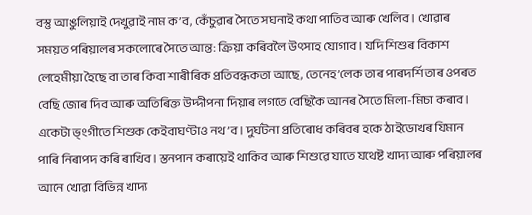বস্তু আঙুলিয়াই দেখুৱাই নাম ক’ব, কেঁচুৱাৰ সৈতে সঘনাই কথা পাতিব আৰু খেলিব। খোৱাৰ সময়ত পৰিয়ালৰ সকলোৰে সৈতে আন্ত: ক্ৰিয়া কৰিবলৈ উৎসাহ যোগাব। যদি শিশুৰ বিকাশ লেহেমীয়া হৈছে বা তাৰ কিবা শাৰীৰিক প্ৰতিবন্ধকতা আছে, তেনেহ’লেক তাৰ পাৰদৰ্শিতাৰ ওপৰত বেছি জোৰ দিব আৰু অতিৰিক্ত উদ্দীপনা দিয়াৰ লগতে বেছিকৈ আনৰ সৈতে মিলা-মিচা কৰাব। একেটা ভ্ংগীতে শিশুক কেইবাঘণ্টাও নথ’ব। দুৰ্ঘটনা প্ৰতিৰোধ কৰিবৰ হকে ঠাইডোখৰ যিমান পাৰি নিৰাপদ কৰি ৰাখিব। স্তনপান কৰায়েই থাকিব আৰু শিশুৱে যাতে যথেষ্ট খাদ্য আৰু পৰিয়ালৰ আনে খোৱা বিভিন্ন খাদ্য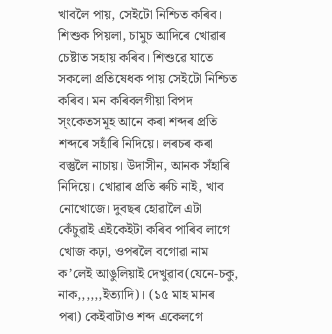খাবলৈ পায়, সেইটো নিশ্চিত কৰিব। শিশুক পিয়লা, চামুচ আদিৰে খোৱাৰ চেষ্টাত সহায় কৰিব। শিশুৱে যাতে সকলো প্ৰতিষেধক পায় সেইটো নিশ্চিত কৰিব। মন কৰিবলগীয়া বিপদ স্ংকেতসমূহ আনে কৰা শব্দৰ প্ৰতি শব্দৰে সহাঁৰি নিদিয়ে। লৰচৰ কৰা বস্তুলৈ নাচায়। উদাসীন, আনক সঁহাৰি নিদিয়ে। খোৱাৰ প্ৰতি ৰুচি নাই, খাব নোখোজে। দুবছৰ হোৱালৈ এটা কেঁচুৱাই এইকেইটা কৰিব পাৰিব লাগে খোজ কঢ়া, ওপৰলৈ বগোৱা নাম ক’লেই আঙুলিয়াই দেখুৱাব(যেনে-চকু, নাক,,,,,,ইত্যাদি)। (১৫ মাহ মানৰ পৰা) কেইবাটাও শব্দ একেলগে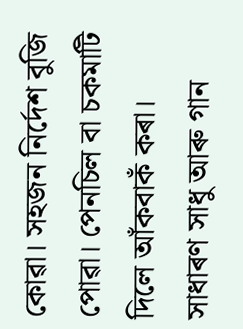কোৱা। সহজন নিৰ্দেশ বুজি পোৱা। পেনচিল বা চকমাটি দিলে আঁকবাকঁ কৰা। সাধাৰণ সাধু আৰু গান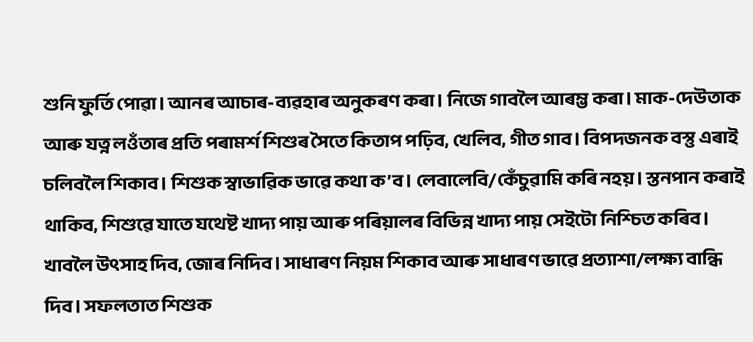শুনি ফুৰ্তি পোৱা। আনৰ আচাৰ-ব্যৱহাৰ অনুকৰণ কৰা। নিজে গাবলৈ আৰম্ভ কৰা। মাক-দেউতাক আৰু যত্ন লওঁতাৰ প্ৰতি পৰামৰ্শ শিশুৰ সৈতে কিতাপ পঢ়িব, খেলিব, গীত গাব। বিপদজনক বস্তু এৰাই চলিবলৈ শিকাব। শিশুক স্বাভাৱিক ভাৱে কথা ক’ব। লেবালেবি/কেঁচুৱামি কৰি নহয়। স্তনপান কৰাই থাকিব, শিশুৱে যাতে যথেষ্ট খাদ্য পায় আৰু পৰিয়ালৰ বিভিন্ন খাদ্য পায় সেইটো নিশ্চিত কৰিব। খাবলৈ উৎসাহ দিব, জোৰ নিদিব। সাধাৰণ নিয়ম শিকাব আৰু সাধাৰণ ভাৱে প্ৰত্যাশা/লক্ষ্য বান্ধি দিব। সফলতাত শিশুক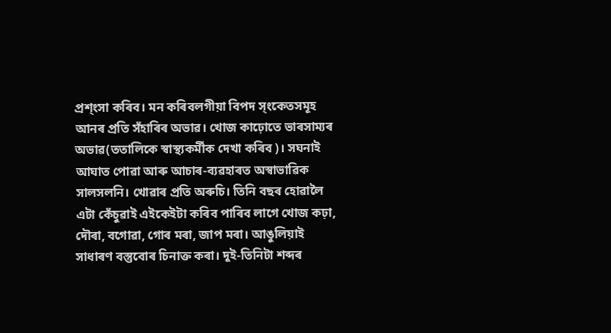প্ৰশ্ংসা কৰিব। মন কৰিবলগীয়া বিপদ স্ংকেতসমূহ আনৰ প্ৰতি সঁহাৰিৰ অভাৱ। খোজ কাঢ়োতে ভাৰসাম্যৰ অভাৱ(ততালিকে স্বাস্থ্যকৰ্মীক দেখা কৰিব)। সঘনাই আঘাত পোৱা আৰু আচাৰ-ব্যৱহাৰত অস্বাভাৱিক সালসলনি। খোৱাৰ প্ৰতি অৰুচি। তিনি বছৰ হোৱালৈ এটা কেঁচুৱাই এইকেইটা কৰিব পাৰিব লাগে খোজ কঢ়া, দৌৰা, বগোৱা, গোৰ মৰা, জাপ মৰা। আঙুলিয়াই সাধাৰণ বস্তুবোৰ চিনাক্ত কৰা। দুই-তিনিটা শব্দৰ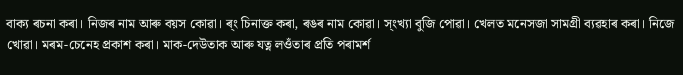বাক্য ৰচনা কৰা। নিজৰ নাম আৰু বয়স কোৱা। ৰ্ং চিনাক্ত কৰা, ৰঙৰ নাম কোৱা। স্ংখ্যা বুজি পোৱা। খেলত মনেসজা সামগ্ৰী ব্যৱহাৰ কৰা। নিজে খোৱা। মৰম-চেনেহ প্ৰকাশ কৰা। মাক-দেউতাক আৰু যত্ন লওঁতাৰ প্ৰতি পৰামৰ্শ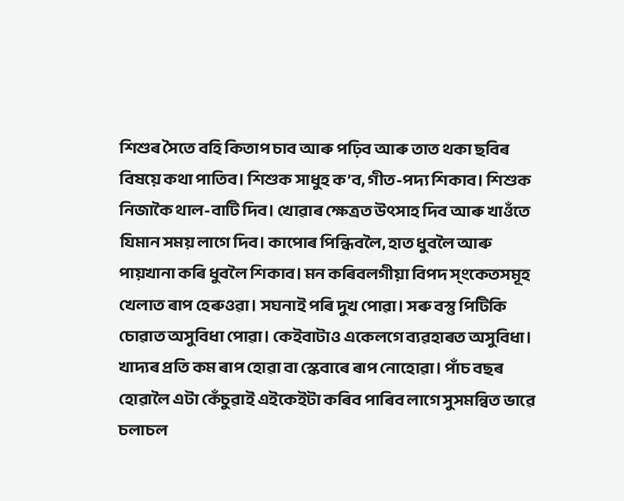শিশুৰ সৈতে বহি কিতাপ চাব আৰু পঢ়িব আৰু তাত থকা ছবিৰ বিষয়ে কথা পাতিব। শিশুক সাধুহ ক’ব, গীত-পদ্য শিকাব। শিশুক নিজাকৈ থাল-বাটি দিব। খোৱাৰ ক্ষেত্ৰত উৎসাহ দিব আৰু খাওঁতে যিমান সময় লাগে দিব। কাপোৰ পিন্ধিবলৈ, হাত ধুবলৈ আৰু পায়খানা কৰি ধুবলৈ শিকাব। মন কৰিবলগীয়া বিপদ স্ংকেতসমূহ খেলাত ৰাপ হেৰুওৱা। সঘনাই পৰি দুখ পোৱা। সৰু বস্তু পিটিকি চোৱাত অসুবিধা পোৱা। কেইবাটাও একেলগে ব্যৱহাৰত অসুবিধা। খাদ্যৰ প্ৰতি কম ৰাপ হোৱা বা স্কেবাৰে ৰাপ নোহোৱা। পাঁচ বছৰ হোৱালৈ এটা কেঁচুৱাই এইকেইটা কৰিব পাৰিব লাগে সুসমন্বিত ভাৱে চলাচল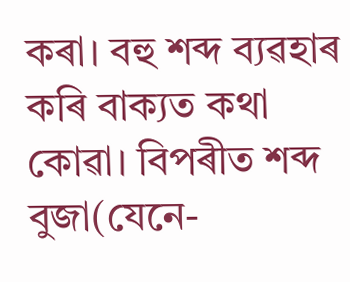কৰা। বহু শব্দ ব্যৱহাৰ কৰি বাক্যত কথা কোৱা। বিপৰীত শব্দ বুজা(যেনে-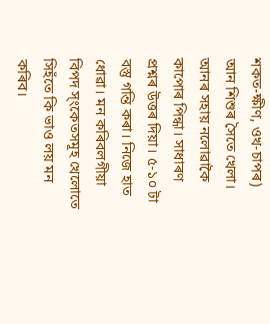শকত-ক্ষীণ, ওখ-চাপৰ) আন শিশুৰ সৈতে খেলা। আনৰ সহায় নলোৱাকৈ কাপোৰ পিন্ধা। সাধাৰণ প্ৰশ্নৰ উত্তৰ দিয়া। ৫-১০ টা বস্তু গন্তি কৰা। নিজে হাত ধোৱা। মন কৰিবলগীয়া বিপদ স্ংকেতসমূহ খেলোতে সিহঁতে কি ভাও লয় মন কৰিব।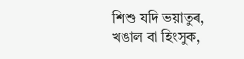শিশু যদি ভয়াতুৰ, খঙাল বা হিংসুক,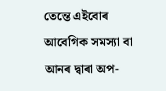তেন্তে এইবোৰ আবেগিক সমস্যা বা আনৰ দ্বাৰা অপ-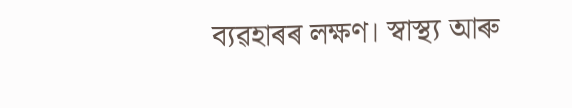ব্যৱহাৰৰ লক্ষণ। স্বাস্থ্য আৰু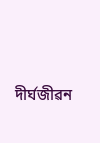দীৰ্ঘজীৱন